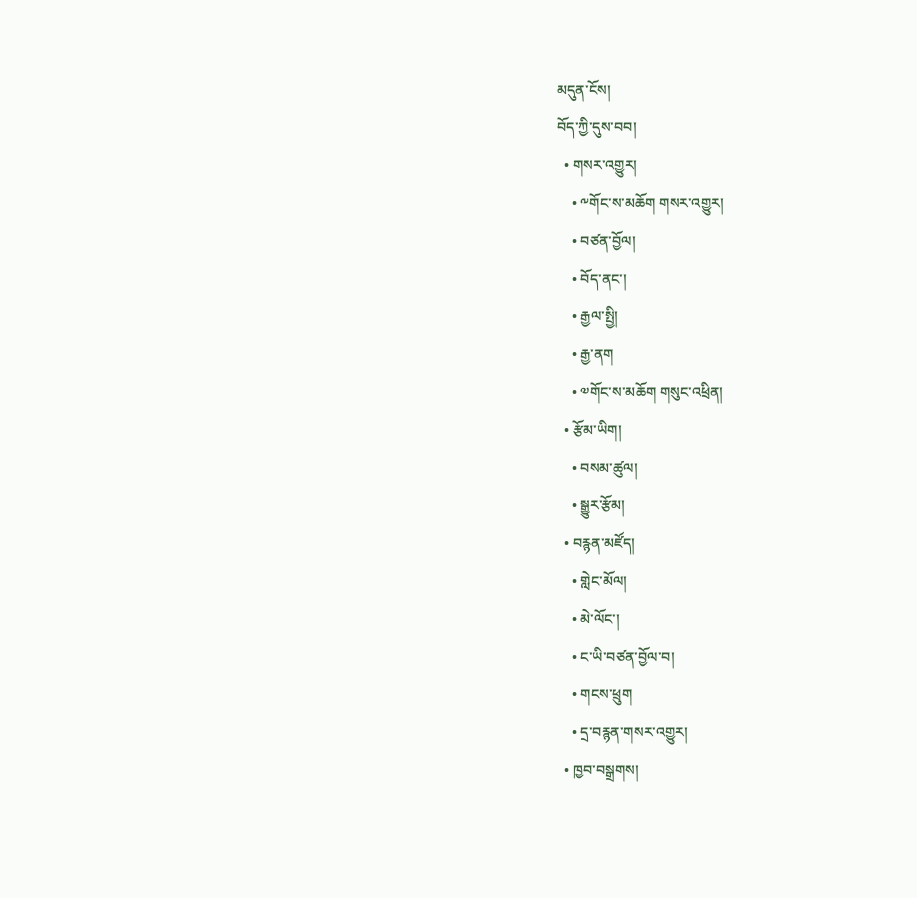མདུན་ངོས།
བོད་ཀྱི་དུས་བབ།
  • གསར་འགྱུར།
    • ༸གོང་ས་མཆོག གསར་འགྱུར།
    • བཙན་བྱོལ།
    • བོད་ནང་།
    • རྒྱལ་སྤྱི།
    • རྒྱ་ནག
    • ༧གོང་ས་མཆོག གསུང་འཕྲིན།
  • རྩོམ་ཡིག།
    • བསམ་ཚུལ།
    • སྒྱུར་རྩོམ།
  • བརྙན་མཛོད།
    • གླེང་མོལ།
    • མེ་ལོང་།
    • ང་ཡི་བཙན་བྱོལ་བ།
    • གངས་ཕྲུག
    • དྲ་བརྙན་གསར་འགྱུར།
  • ཁྱབ་བསྒྲགས།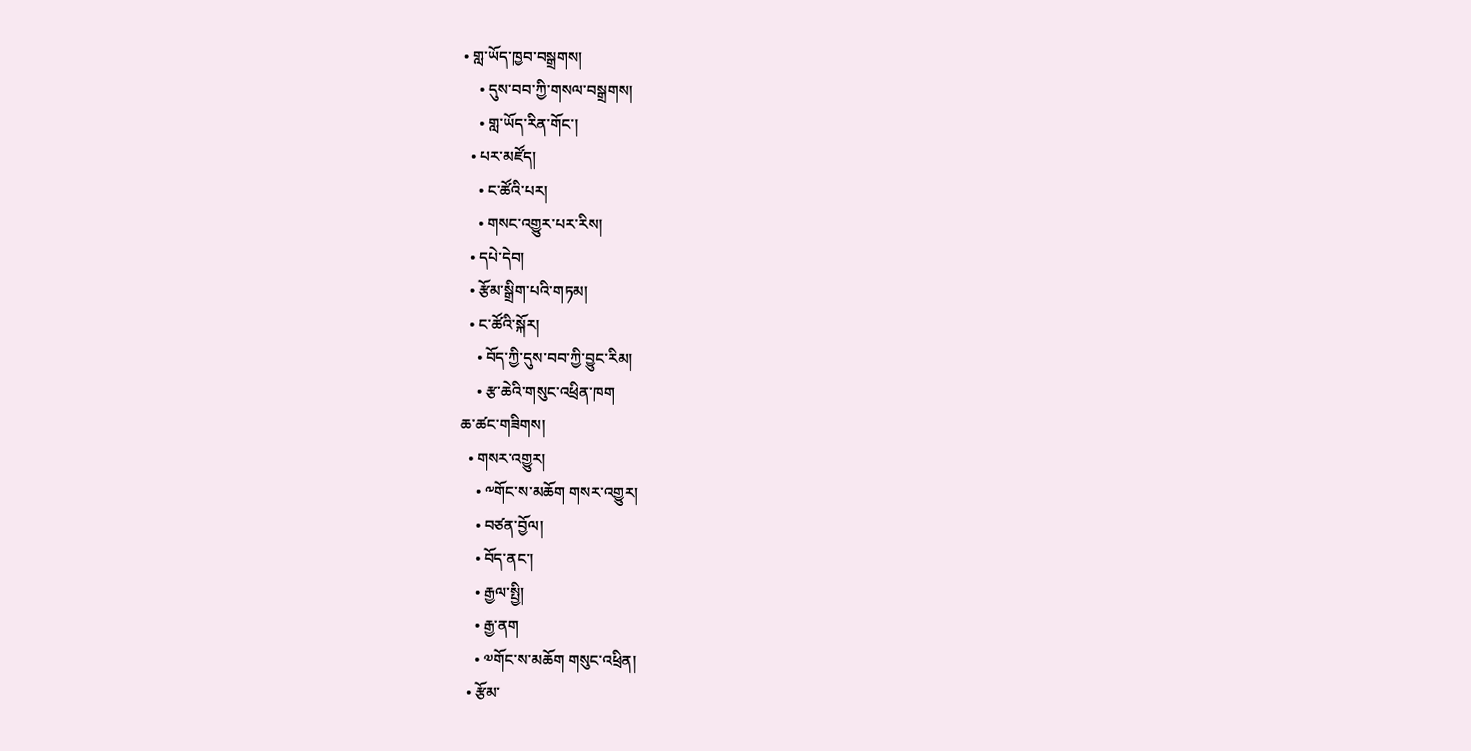• གླ་ཡོད་ཁྱབ་བསྒྲགས།
    • དུས་བབ་ཀྱི་གསལ་བསྒྲགས།
    • གླ་ཡོད་རིན་གོང་།
  • པར་མཛོད།
    • ང་ཚོའི་པར།
    • གསང་འགྱུར་པར་རིས།
  • དཔེ་དེབ།
  • རྩོམ་སྒྲིག་པའི་གཏམ།
  • ང་ཚོའི་སྐོར།
    • བོད་ཀྱི་དུས་བབ་ཀྱི་བྱུང་རིམ།
    • རྩ་ཆེའི་གསུང་འཕྲིན་ཁག
ཆ་ཚང་གཟིགས།
  • གསར་འགྱུར།
    • ༸གོང་ས་མཆོག གསར་འགྱུར།
    • བཙན་བྱོལ།
    • བོད་ནང་།
    • རྒྱལ་སྤྱི།
    • རྒྱ་ནག
    • ༧གོང་ས་མཆོག གསུང་འཕྲིན།
  • རྩོམ་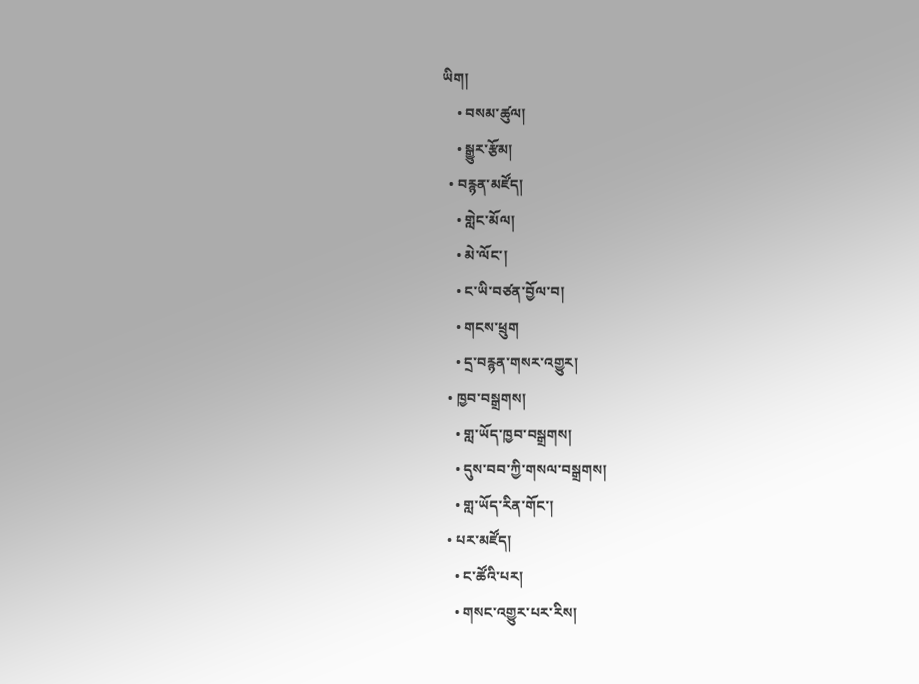ཡིག།
    • བསམ་ཚུལ།
    • སྒྱུར་རྩོམ།
  • བརྙན་མཛོད།
    • གླེང་མོལ།
    • མེ་ལོང་།
    • ང་ཡི་བཙན་བྱོལ་བ།
    • གངས་ཕྲུག
    • དྲ་བརྙན་གསར་འགྱུར།
  • ཁྱབ་བསྒྲགས།
    • གླ་ཡོད་ཁྱབ་བསྒྲགས།
    • དུས་བབ་ཀྱི་གསལ་བསྒྲགས།
    • གླ་ཡོད་རིན་གོང་།
  • པར་མཛོད།
    • ང་ཚོའི་པར།
    • གསང་འགྱུར་པར་རིས།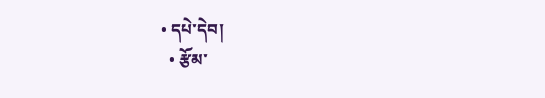• དཔེ་དེབ།
  • རྩོམ་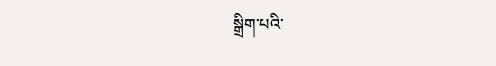སྒྲིག་པའི་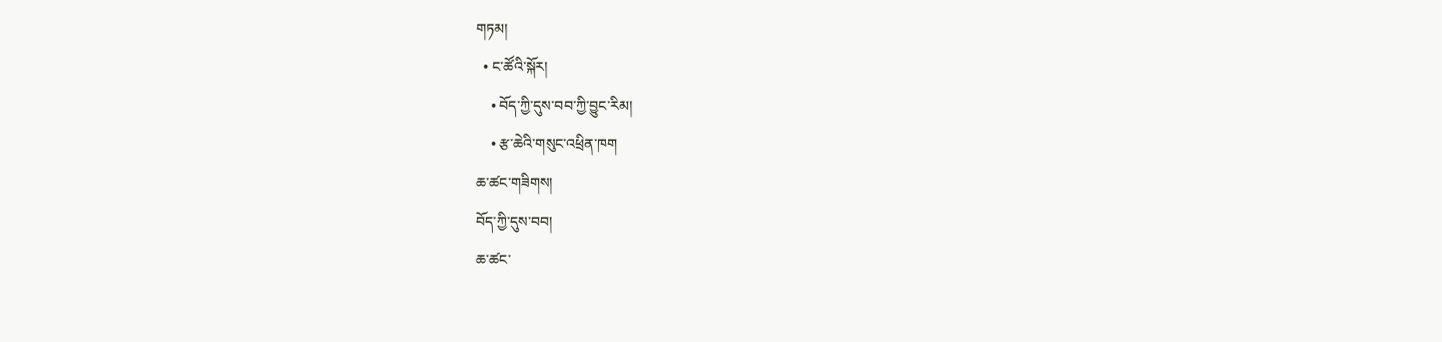གཏམ།
  • ང་ཚོའི་སྐོར།
    • བོད་ཀྱི་དུས་བབ་ཀྱི་བྱུང་རིམ།
    • རྩ་ཆེའི་གསུང་འཕྲིན་ཁག
ཆ་ཚང་གཟིགས།
བོད་ཀྱི་དུས་བབ།
ཆ་ཚང་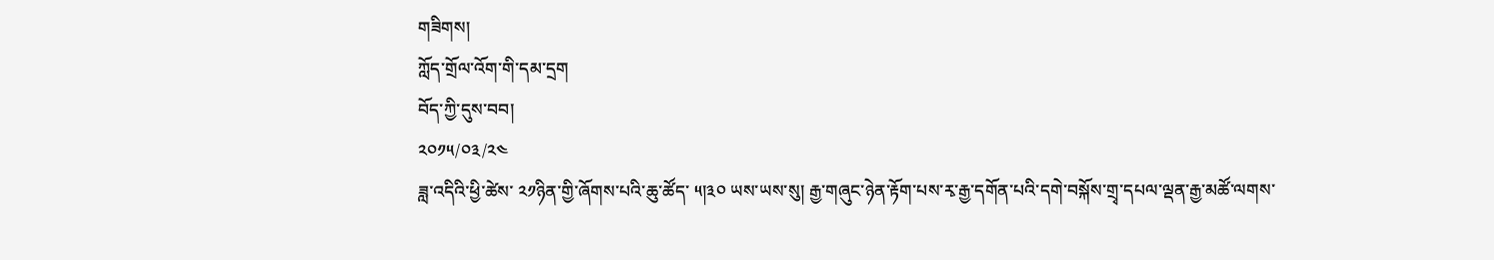གཟིགས།
ཀློད་གྲོལ་འོག་གི་དམ་དྲག
བོད་ཀྱི་དུས་བབ།
༢༠༡༥/༠༣/༢༤
ཟླ་འདིའི་ཕྱི་ཚེས་ ༢༡ཉིན་གྱི་ཞོགས་པའི་ཆུ་ཚོད་ ༥།༣༠ ཡས་ཡས་སུ། རྒྱ་གཞུང་ཉེན་རྟོག་པས་རྭ་རྒྱ་དགོན་པའི་དགེ་བསྐོས་གྲྭ་དཔལ་ལྡན་རྒྱ་མཚོ་ལགས་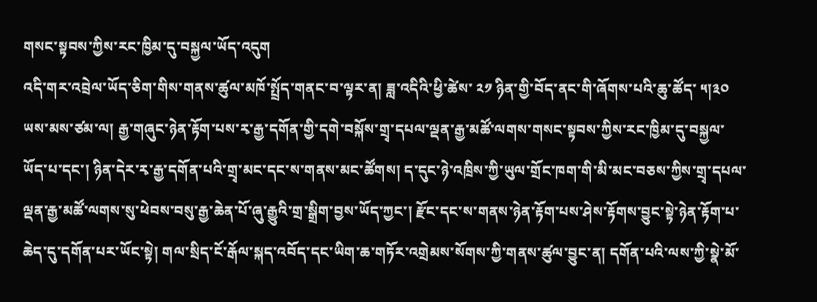གསང་སྟབས་ཀྱིས་རང་ཁྱིམ་དུ་བསྐྱལ་ཡོད་འདུག
འདི་གར་འབྲེལ་ཡོད་ཅིག་གིས་གནས་ཚུལ་མཁོ་སྤྲོད་གནང་བ་ལྟར་ན། ཟླ་འདིའི་ཕྱི་ཚེས་ ༢༡ ཉིན་གྱི་བོད་ནང་གི་ཞོགས་པའི་ཆུ་ཚོད་ ༥།༣༠ ཡས་མས་ཙམ་ལ། རྒྱ་གཞུང་ཉེན་རྟོག་པས་རྭ་རྒྱ་དགོན་གྱི་དགེ་བསྐོས་གྲྭ་དཔལ་ལྡན་རྒྱ་མཚོ་ལགས་གསང་སྟབས་ཀྱིས་རང་ཁྱིམ་དུ་བསྐྱལ་ཡོད་པ་དང་། ཉིན་དེར་ཪྭ་རྒྱ་དགོན་པའི་གྲྭ་མང་དང་ས་གནས་མང་ཚོགས། ད་དུང་ཉེ་འཁྲིས་ཀྱི་ཡུལ་གྲོང་ཁག་གི་མི་མང་བཅས་ཀྱིས་གྲྭ་དཔལ་ལྡན་རྒྱ་མཚོ་ལགས་སུ་ཕེབས་བསུ་རྒྱ་ཆེན་པོ་ཞུ་རྒྱུའི་གྲ་སྒྲིག་བྱས་ཡོད་ཀྱང་། རྫོང་དང་ས་གནས་ཉེན་རྟོག་པས་ཤེས་རྟོགས་བྱུང་སྟེ་ཉེན་རྟོག་པ་ཆེད་དུ་དགོན་པར་ཡོང་སྟེ། གལ་སྲིད་ངོ་རྒོལ་སྐད་འབོད་དང་ཡིག་ཆ་གཏོར་འགྲེམས་སོགས་ཀྱི་གནས་ཚུལ་བྱུང་ན། དགོན་པའི་ལས་ཀྱི་སྣེ་མོ་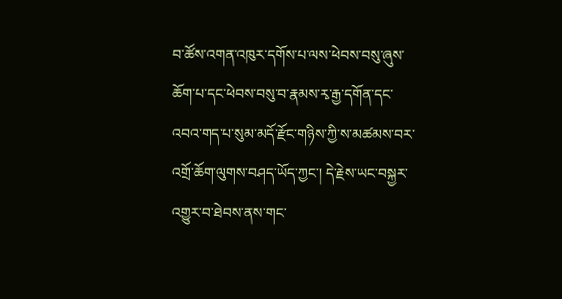བ་ཚོས་འགན་འཁུར་དགོས་པ་ལས་ཕེབས་བསུ་ཞུས་ཆོག་པ་དང་ཕེབས་བསུ་བ་རྣམས་རྭ་རྒྱ་དགོན་དང་འབའ་གད་པ་སུམ་མདོ་རྫོང་གཉིས་ཀྱི་ས་མཚམས་བར་འགྲོ་ཆོག་ལུགས་བཤད་ཡོད་ཀྱང་། དེ་རྗེས་ཡང་བསྐྱར་འགྱུར་བ་ཐེབས་ནས་གང་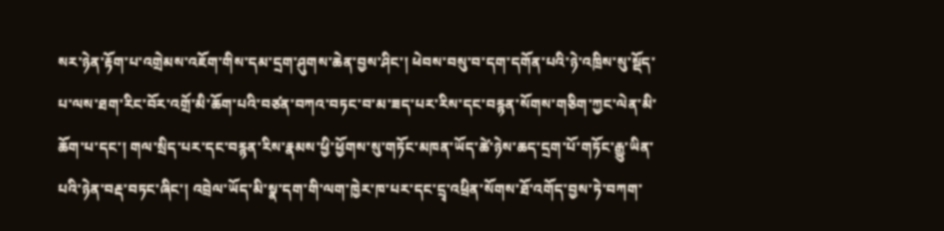སར་ཉེན་རྟོག་པ་འགྲེམས་འཇོག་གིས་དམ་དྲག་ཤུགས་ཆེན་བྱས་ཤིང་། ཕེབས་བསུ་བ་དག་དགོན་པའི་ཉེ་འཁྲིས་སུ་སྡོད་པ་ལས་ཐག་རིང་བོར་འགྲོ་མི་ཆོག་པའི་བཙན་བཀའ་བཏང་བ་མ་ཟད་པར་རིས་དང་བརྙན་སོགས་གཅིག་ཀྱང་ལེན་མི་ཆོག་པ་དང་། གལ་སྲིད་པར་དང་བརྙན་རིས་རྣམས་ཕྱི་ཕྱོགས་སུ་གཏོང་མཁན་ཡོད་ཚེ་ཉེས་ཆད་དྲག་པོ་གཏོང་རྒྱུ་ཡིན་པའི་ཉེན་བརྡ་བཏང་ཞིང་། འབྲེལ་ཡོད་མི་སྣ་དག་གི་ལག་ཁྱེར་ཁ་པར་དང་དྲྭ་འཕྲིན་སོགས་ཐོ་འགོད་བྱས་ཏེ་བཀག་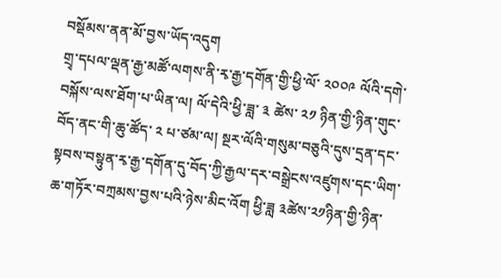བསྡོམས་ནན་མོ་བྱས་ཡོད་འདུག
གྲྭ་དཔལ་ལྡན་རྒྱ་མཚོ་ལགས་ནི་ཪྭ་རྒྱ་དགོན་གྱི་ཕྱི་ལོ་ ༢༠༠༩ ལོའི་དགེ་བསྐོས་ལས་ཐོག་པ་ཡིན་ལ། ལོ་དེའི་ཕྱི་ཟླ་ ༣ ཚེས་ ༢༡ ཉིན་གྱི་ཉིན་གུང་བོད་ནང་གི་ཆུ་ཚོད་ ༢ པ་ཙམ་ལ། སྔར་ལོའི་གསུམ་བཅུའི་དུས་དྲན་དང་སྟབས་བསྟུན་རྭ་རྒྱ་དགོན་དུ་བོད་ཀྱི་རྒྱལ་དར་བསྒྲེངས་འཛུགས་དང་ཡིག་ཆ་གཏོར་བཀྲམས་བྱས་པའི་ཉེས་མིང་འོག ཕྱི་ཟླ ༣ཚེས་༢༡ཉིན་གྱི་ཉིན་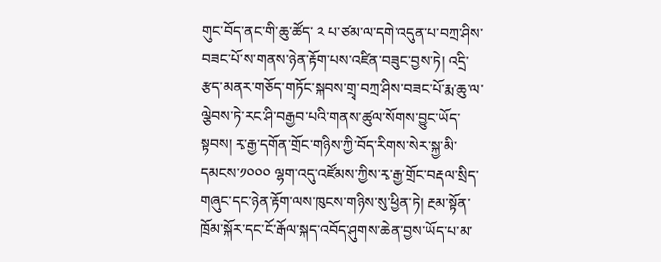གུང་བོད་ནང་གི་ཆུ་ཚོད་ ༢ པ་ཙམ་ལ་དགེ་འདུན་པ་བཀྲ་ཤིས་བཟང་པོ་ས་གནས་ཉེན་རྟོག་པས་འཛིན་བཟུང་བྱས་ཏེ། འདྲི་རྩད་མནར་གཅོད་གཏོང་སྐབས་གྲྭ་བཀྲ་ཤིས་བཟང་པོ་རྨ་ཆུ་ལ་ལྕེབས་ཏེ་རང་ཤི་བརྒྱབ་པའི་གནས་ཚུལ་སོགས་བྱུང་ཡོད་སྟབས། རྭ་རྒྱ་དགོན་གྲོང་གཉིས་ཀྱི་བོད་རིགས་སེར་སྐྱ་མི་དམངས་༡༠༠༠ ལྷག་འདུ་འཛོམས་ཀྱིས་རྭ་རྒྱ་གྲོང་བརྡལ་སྲིད་གཞུང་དང་ཉེན་རྟོག་ལས་ཁུངས་གཉིས་སུ་ཕྱིན་ཏེ། རྔམ་སྟོན་ཁྲོམ་སྐོར་དང་ངོ་རྒོལ་སྐད་འབོད་ཤུགས་ཆེན་བྱས་ཡོད་པ་མ་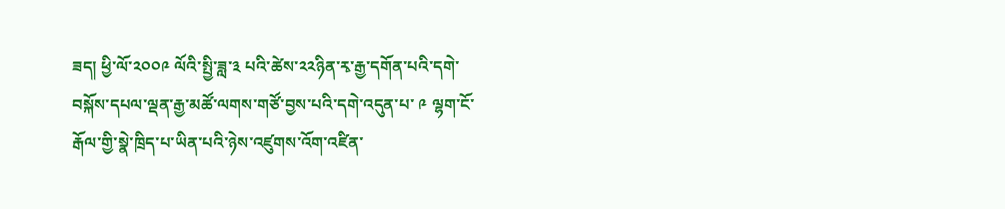ཟད། ཕྱི་ལོ་༢༠༠༩ ལོའི་སྤྱི་ཟླ་༣ པའི་ཚེས་༢༢ཉིན་རྭ་རྒྱ་དགོན་པའི་དགེ་བསྐོས་དཔལ་ལྡན་རྒྱ་མཚོ་ལགས་གཙོ་བྱས་པའི་དགེ་འདུན་པ་ ༩ ལྷག་ངོ་རྒོལ་གྱི་སྣེ་ཁྲིད་པ་ཡིན་པའི་ཉེས་འཛུགས་འོག་འཛིན་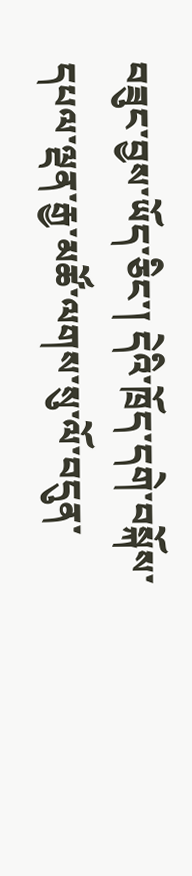བཟུང་བྱས་ཡོད་ཅིང་། དེའི་ཁྲོད་དགེ་བསྐོས་དཔལ་ལྡན་རྒྱ་མཚོ་ལགས་སུ་ལོ་བདུན་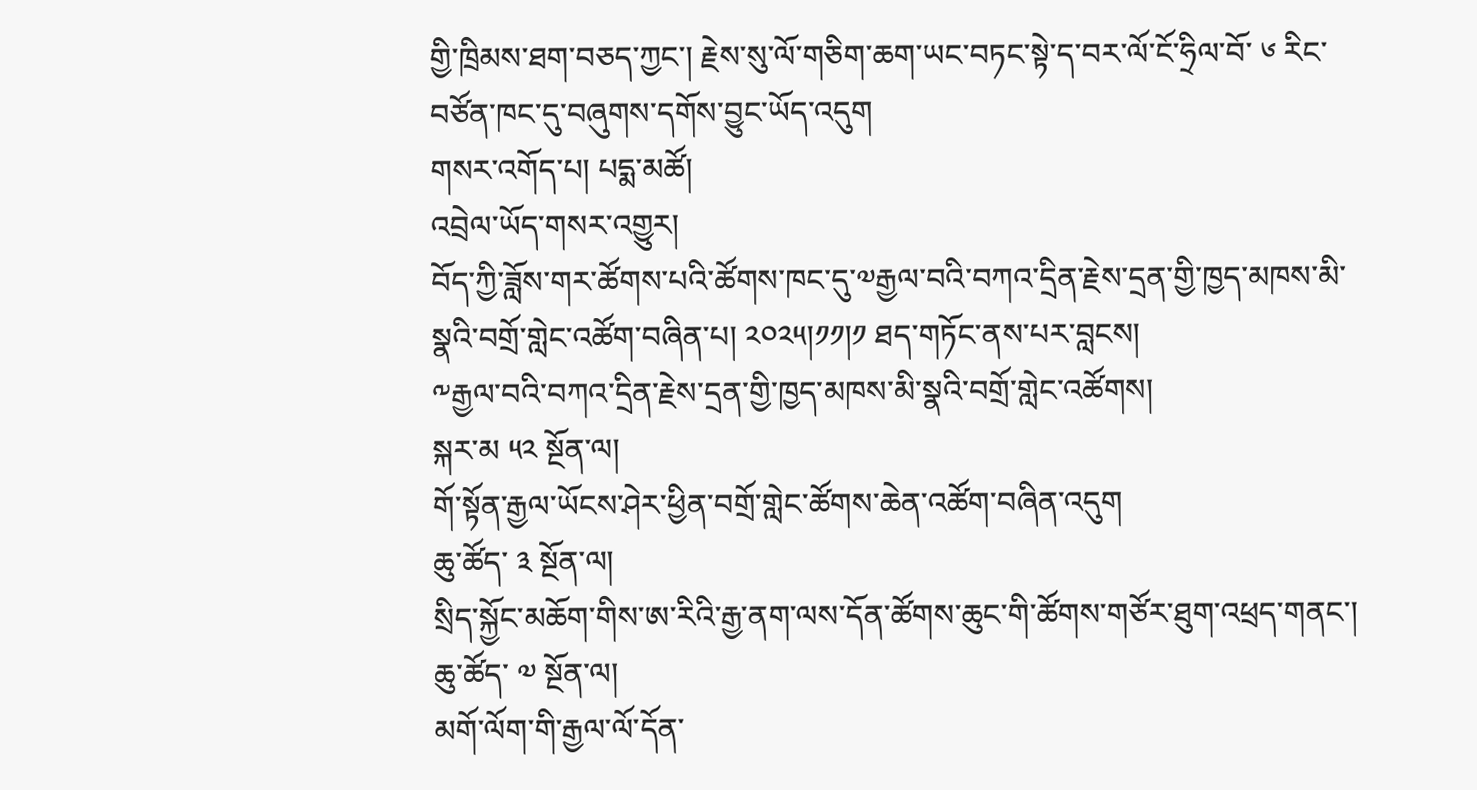གྱི་ཁྲིམས་ཐག་བཅད་ཀྱང་། རྗེས་སུ་ལོ་གཅིག་ཆག་ཡང་བཏང་སྟེ་ད་བར་ལོ་ངོ་ཧྲིལ་བོ་ ༦ རིང་བཙོན་ཁང་དུ་བཞུགས་དགོས་བྱུང་ཡོད་འདུག
གསར་འགོད་པ། པདྨ་མཚོ།
འབྲེལ་ཡོད་གསར་འགྱུར།
བོད་ཀྱི་ཟློས་གར་ཚོགས་པའི་ཚོགས་ཁང་དུ་༧རྒྱལ་བའི་བཀའ་དྲིན་རྗེས་དྲན་གྱི་ཁྱད་མཁས་མི་སྣའི་བགྲོ་གླེང་འཚོག་བཞིན་པ། ༢༠༢༥།༡༡།༡ ཐད་གཏོང་ནས་པར་བླངས།
༸རྒྱལ་བའི་བཀའ་དྲིན་རྗེས་དྲན་གྱི་ཁྱད་མཁས་མི་སྣའི་བགྲོ་གླེང་འཚོགས།
སྐར་མ ༥༢ སྔོན་ལ།
གོ་སྟོན་རྒྱལ་ཡོངས་ཤེར་ཕྱིན་བགྲོ་གླེང་ཚོགས་ཆེན་འཚོག་བཞིན་འདུག
ཆུ་ཚོད་ ༣ སྔོན་ལ།
སྲིད་སྐྱོང་མཆོག་གིས་ཨ་རིའི་རྒྱ་ནག་ལས་དོན་ཚོགས་ཆུང་གི་ཚོགས་གཙོར་ཐུག་འཕྲད་གནང་།
ཆུ་ཚོད་ ༧ སྔོན་ལ།
མགོ་ལོག་གི་རྒྱལ་ལོ་དོན་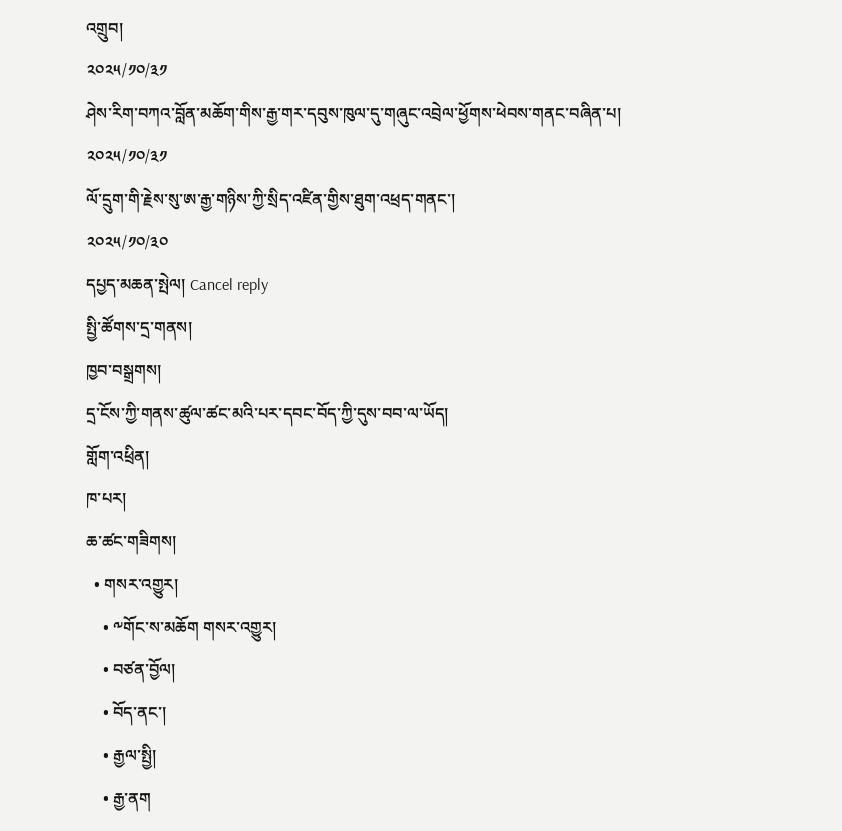འགྲུབ།
༢༠༢༥/༡༠/༣༡
ཤེས་རིག་བཀའ་བློན་མཆོག་གིས་རྒྱ་གར་དབུས་ཁུལ་དུ་གཞུང་འབྲེལ་ཕྱོགས་ཕེབས་གནང་བཞིན་པ།
༢༠༢༥/༡༠/༣༡
ལོ་དྲུག་གི་རྗེས་སུ་ཨ་རྒྱ་གཉིས་ཀྱི་སྲིད་འཛིན་གྱིས་ཐུག་འཕྲད་གནང་།
༢༠༢༥/༡༠/༣༠
དཔྱད་མཆན་སྤེལ། Cancel reply
སྤྱི་ཚོགས་དྲ་གནས།
ཁྱབ་བསྒྲགས།
དྲ་ངོས་ཀྱི་གནས་ཚུལ་ཚང་མའི་པར་དབང་བོད་ཀྱི་དུས་བབ་ལ་ཡོད།
གློག་འཕྲིན།
ཁ་པར།
ཆ་ཚང་གཟིགས།
  • གསར་འགྱུར།
    • ༸གོང་ས་མཆོག གསར་འགྱུར།
    • བཙན་བྱོལ།
    • བོད་ནང་།
    • རྒྱལ་སྤྱི།
    • རྒྱ་ནག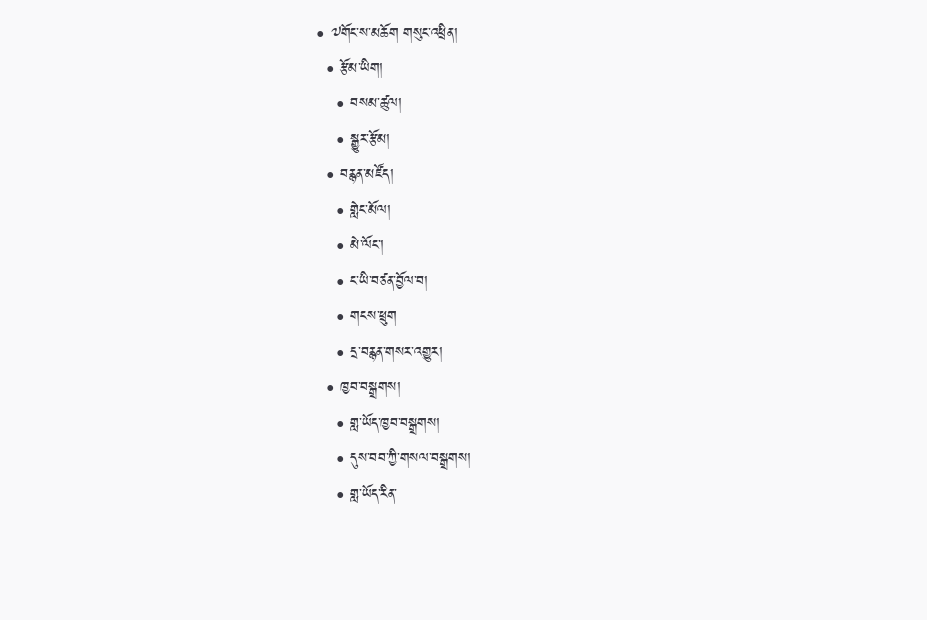• ༧གོང་ས་མཆོག གསུང་འཕྲིན།
  • རྩོམ་ཡིག།
    • བསམ་ཚུལ།
    • སྒྱུར་རྩོམ།
  • བརྙན་མཛོད།
    • གླེང་མོལ།
    • མེ་ལོང་།
    • ང་ཡི་བཙན་བྱོལ་བ།
    • གངས་ཕྲུག
    • དྲ་བརྙན་གསར་འགྱུར།
  • ཁྱབ་བསྒྲགས།
    • གླ་ཡོད་ཁྱབ་བསྒྲགས།
    • དུས་བབ་ཀྱི་གསལ་བསྒྲགས།
    • གླ་ཡོད་རིན་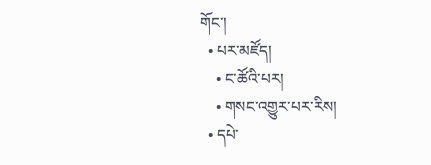གོང་།
  • པར་མཛོད།
    • ང་ཚོའི་པར།
    • གསང་འགྱུར་པར་རིས།
  • དཔེ་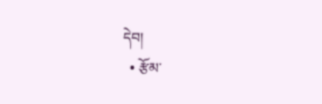དེབ།
  • རྩོམ་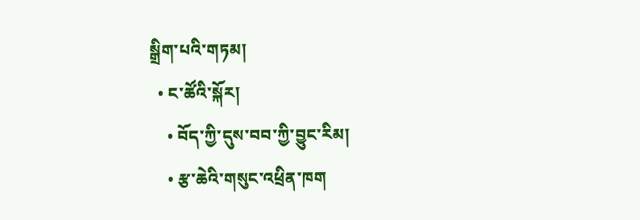སྒྲིག་པའི་གཏམ།
  • ང་ཚོའི་སྐོར།
    • བོད་ཀྱི་དུས་བབ་ཀྱི་བྱུང་རིམ།
    • རྩ་ཆེའི་གསུང་འཕྲིན་ཁག